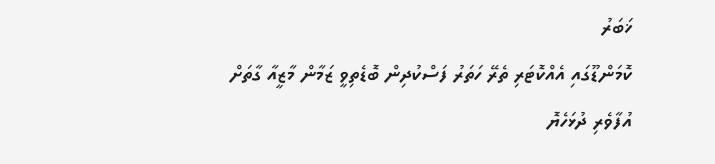ޚަބަރު
ކޮމަންޑޫގައި އެއްކޮޓަރި ތެރޭ ހަތަރު ފަސްކުދިން ބޮޑެތިވީ ޒަމާން މާޒީއާ ގާތަށް
އުފާވެރި ދުޅަހެޔޮ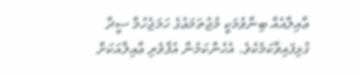ޢާއިލާއެއް ބިނާވުމަކީ މުޖުތަމަޢުގެ ހަމަޖެހުމާ ސީދާ ގުޅިފައިވާކަމެކެވެ. އެހެންކަމުން އުފާވެރި ޢާއިލާއަކަށް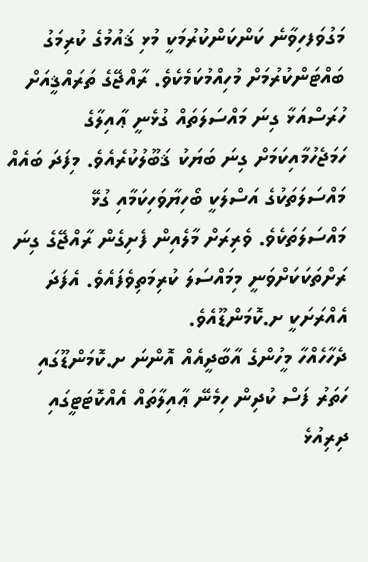މަގުވަފހިވާނެ ކަންކަންކުރުމަކީ މުޅި ޤައުމުގެ ކުރިމަގު ބައްޓަންކުރުމަށް މުހިއްމުކަމެކެވެ. ރާއްޖޭގެ ތަރައްޤީއަށް ހުރަސްއަޅާ ގިނަ މައްސަލަތައް ގުޅެނީ ޢާއިލާގެ ހަމަޖެހުމާއިކަމަށް ގިނަ ބަޔަކު ޤަބޫލުކުރެއެވެ. މިފަދަ ބައެއް މައްސަލަތަކުގެ އަސްލަކީ ބޯހިޔާވަހިކަމާއި ގުޅޭ މައްސަލަތަކެވެ. ވެރިރަށް މާލެއިން ފެށިގެން ރާއްޖޭގެ ގިނަ ރަށްތަކަކަށްވަނީ މިމައްސަލަ ކުރިމަތިވެފައެވެ. އެފަދަ އެއްރަށަކީ ށ.ކޮމަންޑޫއެވެ.
ދެހާހެއްހާ މީހުންގެ އާބާދީއެއް އޮންނަ ށ.ކޮމަންޑޫގައި ހަތަރު ފަސް ކުދިން ހިމެނޭ ޢާއިލާތައް އެއްކޮޓަޓީގައި ދިރިއުޅެ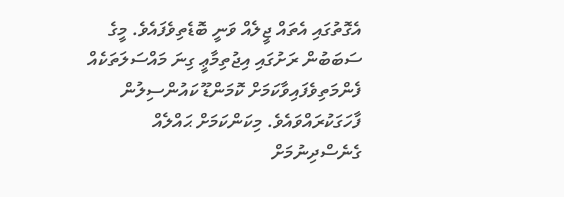އެގޮތުގައި އެތައް ޖީލެއް ވަނީ ބޮޑެތިވެފައެވެ. މީގެ ސަބަބުން ރަށުގައި އިޖުތިމާޢީ ގިނަ މައްސަލަތަކެއް ފެންމަތިވެފައިވާކަމަށް ކޮމަންޑޫ ކައުންސިލުން ފާހަގަކުރައްވައެވެ. މިކަންކަމަށް ޙައްލެއް ގެނެސްދިނުމަށް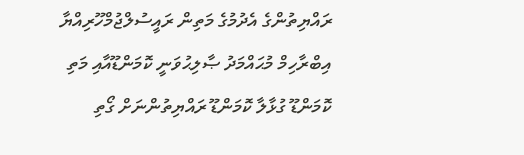ރައްޔިތުންގެ އެދުމުގެ މަތިން ރައީސުލްޖުމްހޫރިއްޔާ އިބްރާހިމް މުޙައްމަދު ޞާލިޙުވަނީ ކޮމަންޑޫއާއި މަތި ކޮމަންޑޫ ގުޅާލާ ކޮމަންޑޫ ރައްޔިތުންނަށް ގޯތި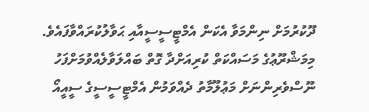ދޫކުރުމަށް ނިންމަވާ އެކަން އެމްޓީސީސީއާއި ޙަވާލުކުރައްވާފައެވެ.
މިމަޝްރޫޢުގެ މަސައްކަތް ކުރިއަށްދާ ގޮތް ބައްލަވާލެއްވުމަށްފަހު ނޫސްވެރިންނަށް މަޢުލޫމާތު ދެއްވަމުން އެމްޓީސީސީގެ ސީއީއޯ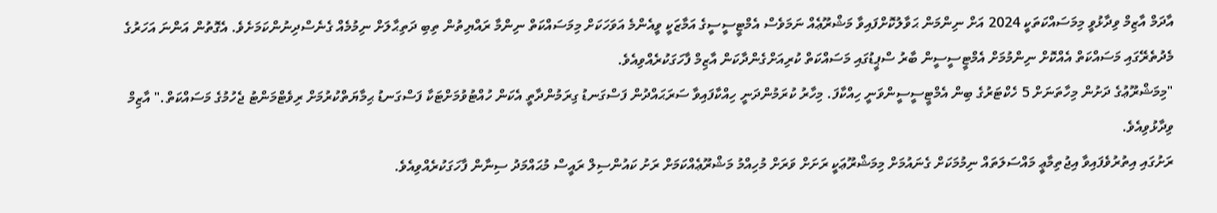އާދަމް އާޒިމް ވިދާޅުވީ މިމަސައްކަތަކީ 2024 އަށް ނިންމަން ޙަވާލުކޮށްފައިވާ މަޝްރޫޢެއް ނަމަވެސް އެމްޓީސީސީގެ އަމާޒަކީ ވީއެންމެ އަވަހަކަށް މިމަސައްކަތް ނިންމާ ރައްޔިތުން ތިބި ދަތިޙާލަށް ނިމުމެއް ގެނެސްދިނުންކަމަށެވެ. އެގޮތުން އަންނަ އަހަރުގެ މެދުތެރޭގައި މަސައްކަތް އެއްކޮށް ނިންމުމަށް އެމްޓީސީސީން ބާރު ސްޕީޑުގައި މަސައްކަތް ކުރިއަށްގެންދާކަން އާޒިމް ފާހަގަކުރެއްވިއެވެ.
"މިމަޝްރޫޢުގެ ދަށުން މިހާތަނަށް 5 ހެކްޓަރުގެ ބިން އެމްޓީސީސީންވަނީ ހިއްކާފަ. މިހާރު ކުރަމުންދަނީ ހިއްކާފައިވާ ސަރަޙައްދުން ފަސްގަނޑު ގިރަމުންދާތީ އެކަން ހުއްޓުވުމަށްޓަކާ ފަސްގަނޑު ޙިމާޔަތްކުރުމަށް ރިވެޓްމަންޓު ޖެހުމުގެ މަސައްކަތް." އާޒިމް ވިދާޅުވިއެވެ.
ރަށުގައި އިތުރުވެފައިވާ އިޖުތިމާޢީ މައްސަލަތައް ނިމުމަކަށް ގެނައުމަށް މިމަޝްރޫޢަކީ ރަށަށް ވަރަށް މުހިއްމު މަޝްރޫޢެއްކަމަށް ރަށު ކައުންސިލް ރައީސް މުޙައްމަދު ސިނާން ފާހަގަކުރެއްވިއެވެ.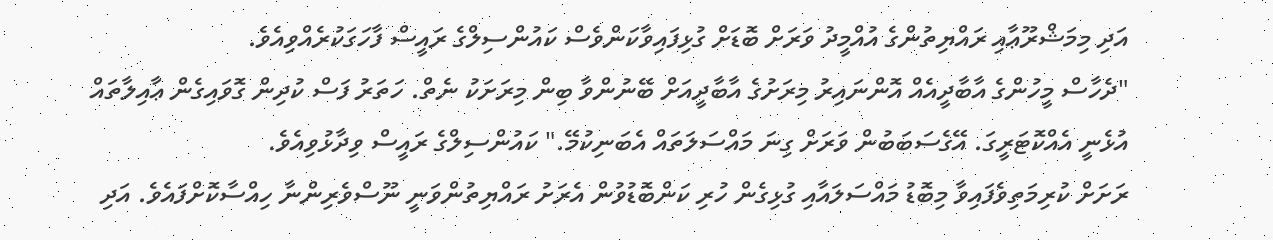އަދި މިމަޝްރޫޢާއި ރައްޔިތުންގެ އުއްމީދު ވަރަށް ބޮޑަށް ގުޅިފައިވާކަންވެސް ކައުންސިލްގެ ރައީސް ފާހަގަކުރެއްވިއެވެ.
"ދެހާސް މީހުންގެ އާބާދީއެއް އޮންނައިރު މިރަށުގެ އާބާދީއަށް ބޭނުންވާ ބިން މިރަށަކު ނެތް. ހަތަރު ފަސް ކުދިން ގޮވައިގެން ޢާއިލާތައް އުޅެނީ އެއްކޮޓަރީގަ. އޭގެސަބަބުން ވަރަށް ގިނަ މައްސަލަތައް އެބަނިކުމޭ." ކައުންސިލްގެ ރައީސް ވިދާޅުވިއެވެ.
ރަށަށް ކުރިމަތިވެފައިވާ މިބޮޑު މައްސަލައާއި ގުޅިގެން ހުރި ކަންބޮޑުވުން އެރަށު ރައްޔިތުންވަނީ ނޫސްވެރިންނާ ހިއްސާކޮށްފައެވެ. އަދި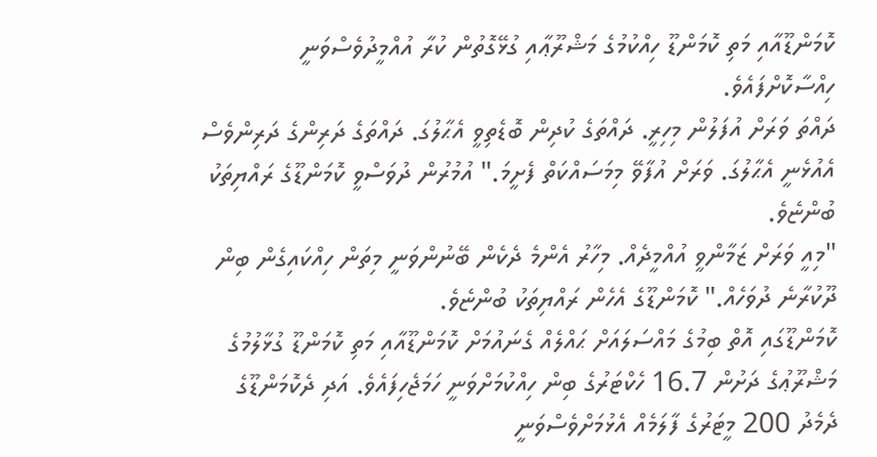ކޮމަންޑޫއާއި މަތި ކޮމަންޑޫ ހިއްކުމުގެ މަޝްރޫޢާއި ގުޅޭގޮތުން ކުރާ އުއްމީދުވެސްވަނީ ހިއްސާކޮށްފައެވެ.
ދައްތަ ވަރަށް އުފަލުން މިހިރީ. ދައްތަގެ ކުދިން ބޮޑެތިވީ އެޙާލުގަ. ދައްތަގެ ދަރިންގެ ދަރިންވެސް އެއުޅެނީ އެޙާލުގަ. ވަރަށް އުފާވޭ މިމަސައްކަތް ފެށީމަ." އުމުރުން ދުވަސްވީ ކޮމަންޑޫގެ ރައްޔިތަކު ބުންޏެވެ.
"މިއީ ވަރަށް ޒަމާންވީ އުއްމީދެއް. މިހާރު އެންމެ ދެކެން ބޭނުންވަނީ މިތަން ހިއްކައިގެން ބިން ދޫކުރާނެ ދުވަހެއް." ކޮމަންޑޫގެ އެހެން ރައްޔިތަކު ބުންޏެވެ.
ކޮމަންޑޫގައި އޮތް ބިމުގެ މައްސަލައަށް ޙައްލެއް ގެނައުމަށް ކޮމަންޑޫއާއި މަތި ކޮމަންޑޫ ގުޅާލުމުގެ މަޝްރޫޢުގެ ދަށުން 16.7 ހެކްޓަރުގެ ބިން ހިއްކުމަށްވަނީ ހަމަޖެހިފައެވެ. އަދި ދެކޮމަންޑޫގެ ދެމެދު 200 މީޓަރުގެ ފާލަމެއް އެޅުމަށްވެސްވަނީ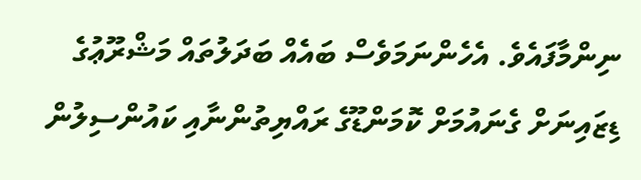ނިންމާފައެވެ. އެހެންނަމަވެސް ބައެއް ބަދަލުތައް މަޝްރޫޢުގެ ޑިޒައިނަށް ގެނައުމަށް ކޮމަންޑޫގެ ރައްޔިތުންނާއި ކައުންސިލުން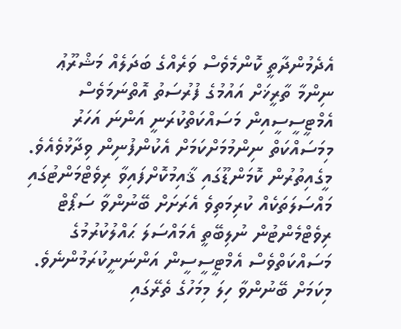އެދެމުންދާތީ ކޮންމެވެސް ވަރެއްގެ ބަދަލެއް މަޝްރޫޢު ނިންމާ ތާރީޚަށް އައުމުގެ ފުރުސަތު އޮތްނަމަވެސް އެމްޓީސީސީއިން މަސައްކަތްކުރަނީ އަންނަ އަހަރު މިމަސައްކަތް ނިންމުމަށްކަމަށް އެކުންފުނިން ވިދާޅުވެއެވެ. މީގެއިތުރުން ކޮމަންޑޫގައި ޤާއިމުކޮށްފައިވާ ރިވެޓްމަންޓުގައި މައްސަލަތަކެއް ކުރިމަތިވެ އެރަށަށް ބޭނުންވާ ސަޕޯޓް ރިވެޓްމެންޓުން ނުލިބޭތީ އެމައްސަލަ ޙައްލުކުރުމުގެ މަސައްކަތްވެސް އެމްޓީސީސީން އަންނަނީކުރަމުންނެވެ. މިކަމަށް ބޭނުންވާ ހިލަ މިމަހުގެ ތެރޭގައި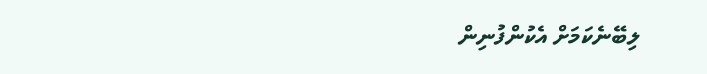ލިބޭނެކަމަށް އެކުންފުނިން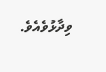ވިދާޅުވެއެވެ.